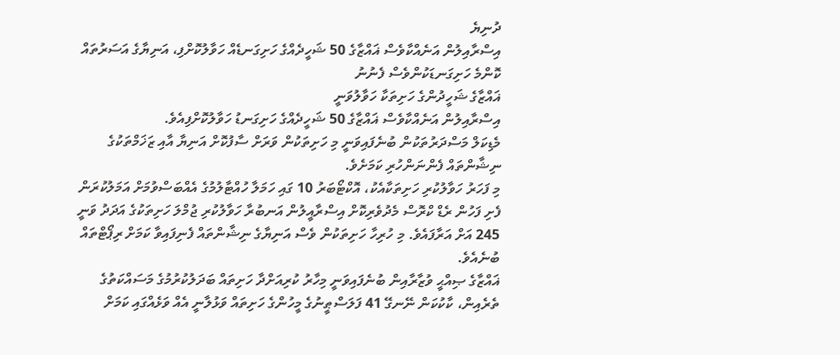ދުނިޔެ
އިސްރާއިލުން އަނެއްކާވެސް ޣައްޒާގެ 50 ޝަހީދެއްގެ ހަށިގަނޑެއް ހަވާލުކޮށްފި، އަނިޔާގެ އަސަރުތައް ކޮންމެ ހަށިގަނޑަކުންވެސް ފެނުނު
ޣައްޒާގެ ޝަހީދުންގެ ހަށިތަކާ ހަވާލުވަނީ
އިސްރާއިލުން އަނެއްކާވެސް ޣައްޒާގެ 50 ޝަހީދެއްގެ ހަށިގަނޑު ހަވާލުކޮށްފިއެވެ.
މެޑިކަލް މަސްދަރުތަކުން ބުނެފައިވަނީ މި ހަށިތަކުން ވަރަށް ސާފުކޮށް އަނިޔާ އާއި ޒަޚަމްތަކުގެ ނިޝާންތައް ފެންނަންހުރި ކަމަށެވެ.
މި ފަހަރު ހަވާލުކުރި ހަށިތަކާއެކު، އޮކްޓޯބަރު 10 ގައި ހަމަލާ ހުއްޓާލުމުގެ އެއްބަސްވުމަށް އަމަލުކުރަން ފެށި ފަހުން ރެޑް ކްރޮސް މެދުވެރިކޮށް އިސްރާއީލުން އަނބުރާ ހަވާލުކުރި ޖުމްލަ ހަށިތަކުގެ އަދަދު ވަނީ 245 އަށް އަރާފައެވެ. މި ހުރިހާ ހަށިތަކުން ވެސް އަނިޔާގެ ނިޝާންތައް ފެނިފައިވާ ކަމަށް ރިޕޯޓްތައް ބުނެއެވެ.
ޣައްޒާގެ ޞިއްޙީ ވުޒާރާއިން ބުނެފައިވަނީ މިހާރު ކުރިއަށްދާ ހަށިތައް ބަދަލުކުރުމުގެ މަސައްކަތުގެ ތެރެއިން، ކާކުކަން ނޭނގޭ 41 ފަލަސްޠީނުގެ މީހުންގެ ހަށިތައް ވަޅުލާނީ އެއް ވަޅެއްގައި ކަމަށް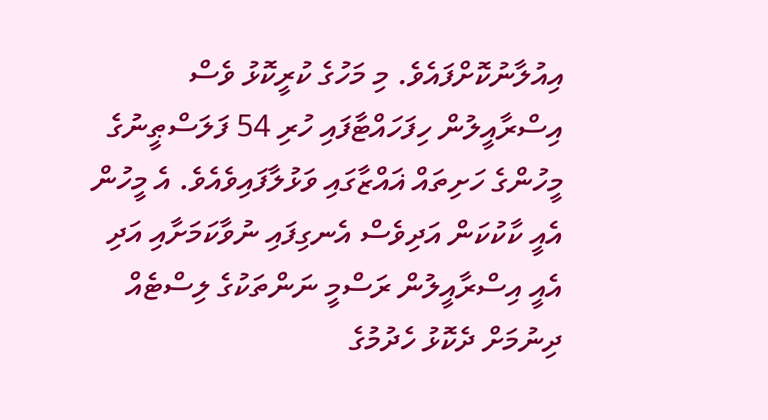އިއުލާނުކޮށްފައެވެ. މި މަހުގެ ކުރީކޮޅު ވެސް އިސްރާއީލުން ހިފަހައްޓާފައި ހުރި 54 ފަލަސްޠީނުގެ މީހުންގެ ހަށިތައް ޣައްޒާގައި ވަޅުލާފައިވެއެވެ. އެ މީހުން އެއީ ކާކުކަން އަދިވެސް އެނގިފައި ނުވާކަމަށާއި އަދި އެއީ އިސްރާއީލުން ރަސްމީ ނަންތަކުގެ ލިސްޓެއް ދިނުމަށް ދެކޮޅު ހެދުމުގެ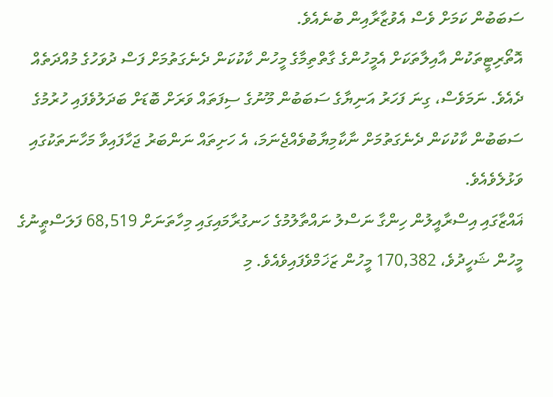ސަބަބުން ކަމަށް ވެސް އެވުޒާރާއިން ބުނެއެވެ.
އޮތޯރިޓީތަކުން އާއިލާތަކަށް އެމީހުންގެ ގާތްތިމާގެ މީހުން ކާކުކަން ދެނެގަތުމަށް ފަސް ދުވަހުގެ މުއްދަތެއް ދެއެވެ. ނަމަވެސް، ގިނަ ފަހަރު އަނިޔާގެ ސަބަބުން މޫނުގެ ސިފަތައް ވަރަށް ބޮޑަށް ބަދަލުވެފައި ހުރުމުގެ ސަބަބުން ކާކުކަން ދެނެގަތުމަށް ނާކާމިޔާބުވެއްޖެނަމަ، އެ ހަށިތައް ނަންބަރު ޖަހާފައިވާ މަހާނަތަކުގައި ވަޅުލެވެއެވެ.
ޣައްޒާގައި އިސްރާއީލުން ހިންގާ ނަސްލު ނައްތާލުމުގެ ހަނގުރާމައިގައި މިހާތަނަށް 68,519 ފަލަސްޠީނުގެ މީހުން ޝަހީދުވެ، 170,382 މީހުން ޒަޚަމްވެފައިވެއެވެ. މި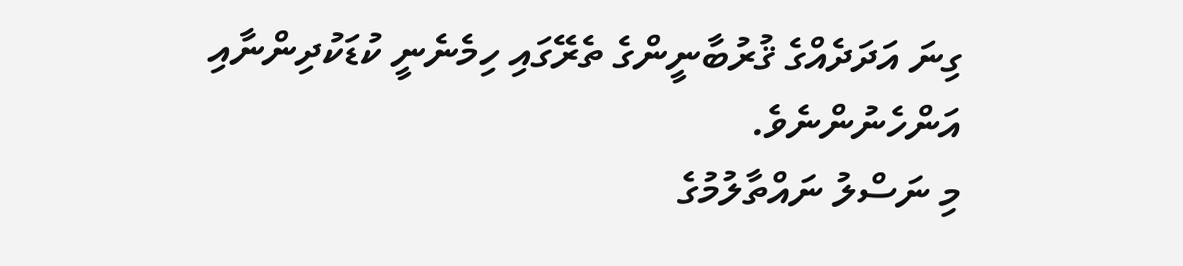ގިނަ އަދަދެއްގެ ޤުރުބާނީންގެ ތެރޭގައި ހިމެނެނީ ކުޑަކުދިންނާއި އަންހެނުންނެވެ.
މި ނަސްލު ނައްތާލުމުގެ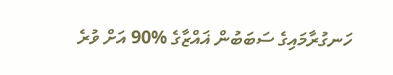ހަނގުރާމައިގެ ސަބަބުން ޣައްޒާގެ %90 އަށް ވުރެ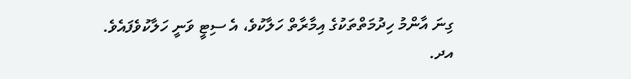ގިނަ އާންމު ހިދުމަތްތަކުގެ އިމާރާތް ހަލާކުވެ، އެ ސިޓީ ވަނީ ހަލާކުވެފައެވެ.
އދ.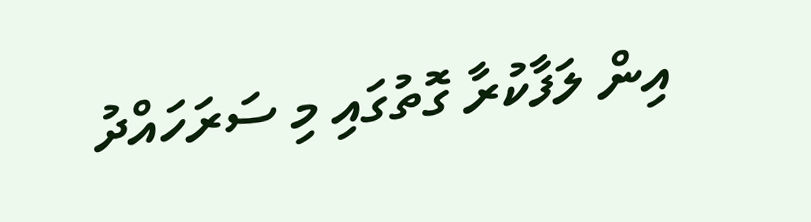އިން ލަފާކުރާ ގޮތުގައި މި ސަރަހައްދު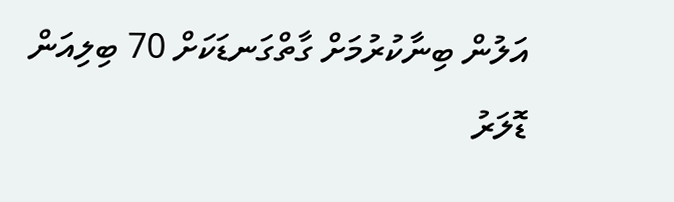އަލުން ބިނާކުރުމަށް ގާތްގަނޑަކަށް 70 ބިލިއަން ޑޮލަރު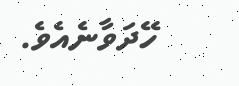ހޭދަވާނެއެވެ.